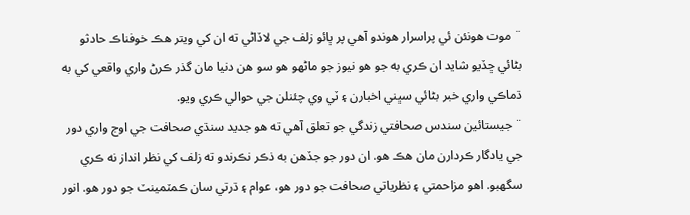¨ موت هونئن ئي پراسرار هوندو آهي پر ڀائو زلف جي لاڏاڻي ته ان کي ويتر هڪ خوفناڪ حادثو بڻائي ڇڏيو شايد ان ڪري به جو هو نيوز جو ماڻهو هو سو هن دنيا مان گذر ڪرڻ واري واقعي کي به ڌماڪي واري خبر بڻائي سڀني اخبارن ۽ ٽي وي چئنلن جي حوالي ڪري ويو.
¨ جيستائين سندس صحافتي زندگي جو تعلق آهي ته هو جديد سنڌي صحافت جي اوج واري دور جي يادگار ڪردارن مان هڪ هو. ان دور جو جڏهن به ذڪر نڪرندو ته زلف کي نظر انداز نه ڪري سگهبو. اهو مزاحمتي ۽ نظرياتي صحافت جو دور هو، عوام ۽ ڌرتي سان ڪمٽمينٽ جو دور هو. انور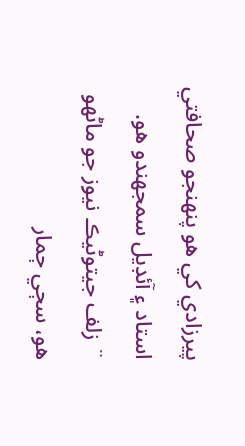پيرزادي کي هو پنهنجو صحافتي استاد ۽ آئڊيل سمجهندو هو.
¨ زلف جيتوڻيڪ نيوز جو ماڻهو هو، سڄي ڄمار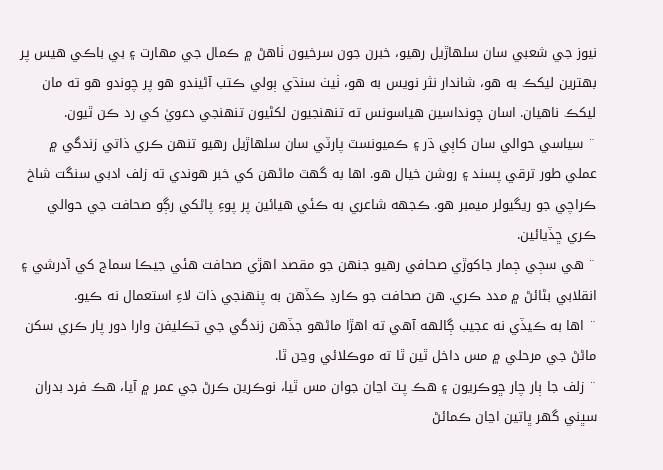نيوز جي شعبي سان سلهاڙيل رهيو، خبرن جون سرخيون ٺاهڻ ۾ ڪمال جي مهارت ۽ بي باڪي هيس پر بهترين ليکڪ به هو، شاندار نثر نويس به هو، ٺيٺ سنڌي ٻولي ڪتب آڻيندو هو پر چوندو هو ته مان ليکڪ ناهيان. اسان چونداسين هياسونس ته تنهنجيون لکڻيون تنهنجي دعويٰ کي رد ڪن ٿيون.
¨ سياسي حوالي سان کاٻي ڌر ۽ ڪميونسٽ پارٽي سان سلهاڙيل رهيو تنهن ڪري ذاتي زندگي ۾ عملي طور ترقي پسند ۽ روشن خيال هو. اها به گهٽ ماڻهن کي خبر هوندي ته زلف ادبي سنگت شاخ ڪراچي جو ريگيولر ميمبر هو. ڪجهه شاعري به ڪئي هيائين پر پوءِ پاڻکي رڳو صحافت جي حوالي ڪري ڇڏيائين.
¨ هي سڄي ڄمار جاکوڙي صحافي رهيو جنهن جو مقصد اهڙي صحافت هئي جيڪا سماج کي آدرشي ۽ انقلابي بڻائڻ ۾ مدد ڪري. هن صحافت جو ڪارڊ ڪڏهن به پنهنجي ذات لاءِ استعمال نه ڪيو.
¨ اها به ڪيڏي نه عجيب ڳالهه آهي ته اهڙا ماڻهو جڏهن زندگي جي تڪليفن وارا دور پار ڪري سکن ماڻڻ جي مرحلي ۾ مس داخل ٿين ٿا ته موڪلائي وڃن ٿا.
¨ زلف جا ٻار چار ڇوڪريون ۽ هڪ پٽ اڃان جوان مس ٿيا، نوڪرين ڪرڻ جي عمر ۾ آيا، هڪ فرد بدران سڀني گهر ڀاتين اڃان ڪمائڻ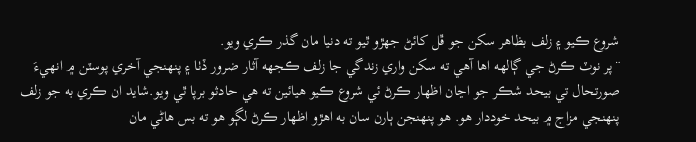شروع ڪيو ۽ زلف بظاهر سکن جو ڦل کائڻ جهڙو ٿيو ته دنيا مان گذر ڪري ويو.
¨ پر نوٽ ڪرڻ جي ڳالهه اها آهي ته سکن واري زندگي جا زلف ڪجهه آثار ضرور ڏٺا ۽ پنهنجي آخري پوسٽن ۾ انهيءَ صورتحال تي بيحد شڪر جو اڃان اظهار ڪرڻ ئي شروع ڪيو هيائين ته هي حادثو برپا ٿي ويو.شايد ان ڪري به جو زلف پنهنجي مزاج ۾ بيحد خوددار هو. هو پنهنجن ٻارن سان به اهڙو اظهار ڪرڻ لڳو هو ته بس هاڻي مان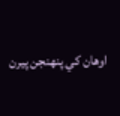اوهان کي پنهنجن پيرن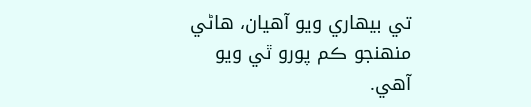تي بيهاري ويو آهيان، هاڻي منهنجو ڪم پورو ٿي ويو آهي.